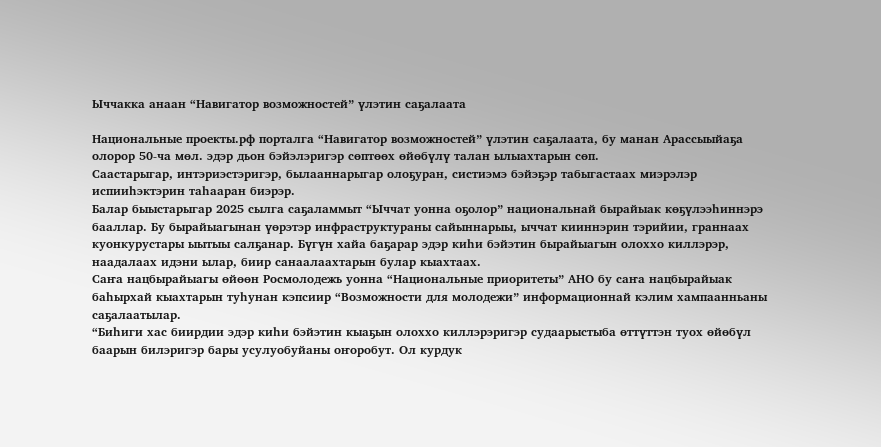Ыччакка анаан “Навигатор возможностей” үлэтин саҕалаата

Национальные проекты.рф порталга “Навигатор возможностей” үлэтин саҕалаата, бу манан Арассыыйаҕа олорор 50-ча мөл. эдэр дьон бэйэлэригэр сөптөөх өйөбүлү талан ылыахтарын сөп.
Саастарыгар, интэриэстэригэр, былааннарыгар олоҕуран, систиэмэ бэйэҕэр табыгастаах миэрэлэр испииһэктэрин таһааран биэрэр.
Балар быыстарыгар 2025 сылга саҕаламмыт “Ыччат уонна оҕолор” национальнай бырайыак көҕүлээһиннэрэ бааллар. Бу бырайыагынан үөрэтэр инфраструктураны сайыннарыы, ыччат кииннэрин тэрийии, граннаах куонкурустары ыытыы салҕанар. Бүгүн хайа баҕарар эдэр киһи бэйэтин бырайыагын олоххо киллэрэр, наадалаах идэни ылар, биир санаалаахтарын булар кыахтаах.
Саҥа нацбырайыагы өйөөн Росмолодежь уонна “Национальные приоритеты” АНО бу саҥа нацбырайыак баһырхай кыахтарын туһунан кэпсиир “Возможности для молодежи” информационнай кэлим хампаанньаны саҕалаатылар.
“Биһиги хас биирдии эдэр киһи бэйэтин кыаҕын олоххо киллэрэригэр судаарыстыба өттүттэн туох өйөбүл баарын билэригэр бары усулуобуйаны оҥоробут. Ол курдук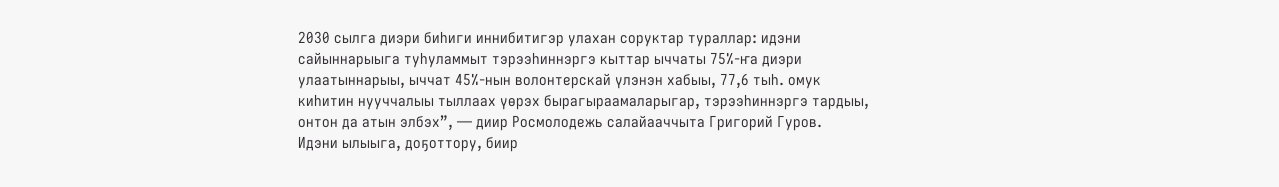2030 сылга диэри биһиги иннибитигэр улахан соруктар тураллар: идэни сайыннарыыга туһуламмыт тэрээһиннэргэ кыттар ыччаты 75%-ҥа диэри улаатыннарыы, ыччат 45%-нын волонтерскай үлэнэн хабыы, 77,6 тыһ. омук киһитин нууччалыы тыллаах үөрэх бырагыраамаларыгар, тэрээһиннэргэ тардыы, онтон да атын элбэх”, — диир Росмолодежь салайааччыта Григорий Гуров.
Идэни ылыыга, доҕоттору, биир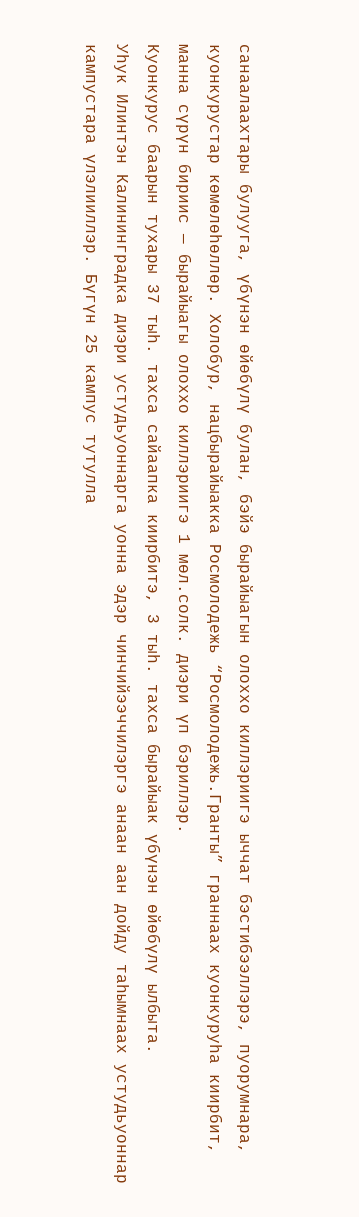санаалаахтары булууга, үбүнэн өйөбүлү булан, бэйэ бырайыагын олоххо киллэриигэ ыччат бэстибээллэрэ, пуорумнара, куонкурустар көмөлөһөллөр. Холобур, нацбырайыакка Росмолодежь “Росмолодежь.Гранты” граннаах куонкуруһа киирбит, манна сүрүн бириис — бырайыагы олоххо киллэриигэ 1 мөл.солк. диэри үп бэриллэр.
Куонкурус баарын тухары 37 тыһ. тахса сайаапка киирбитэ, 3 тыһ. тахса бырайыак үбүнэн өйөбүлү ылбыта.
Уһук Илинтэн Калининградка диэри устудьуоннарга уонна эдэр чинчийээччилэргэ анаан аан дойду таһымнаах устудьуоннар кампустара үлэлииллэр. Бүгүн 25 кампус тутулла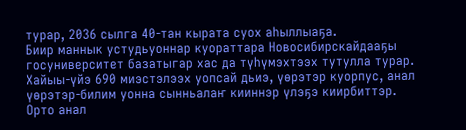турар, 2036 сылга 40-тан кырата суох аһыллыаҕа.
Биир маннык устудьуоннар куораттара Новосибирскайдааҕы госуниверситет базатыгар хас да түһүмэхтээх тутулла турар. Хайыы-үйэ 690 миэстэлээх уопсай дьиэ, үөрэтэр куорпус, анал үөрэтэр-билим уонна сынньалаҥ кииннэр үлэҕэ киирбиттэр.
Орто анал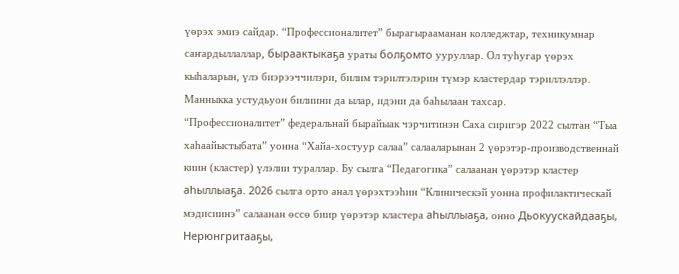үөрэх эмиэ сайдар. “Профессионалитет” бырагырааманан колледжтар, техникумнар саҥардыллаллар, быраактыкаҕа ураты болҕомто ууруллар. Ол туһугар үөрэх кыһаларын, үлэ биэрээччилэри, билим тэрилтэлэрин түмэр кластердар тэриллэллэр. Манныкка устудьуон билиини да ылар, идэни да баһылаан тахсар.
“Профессионалитет” федеральнай бырайыак чэрчитинэн Саха сиригэр 2022 сылтан “Тыа хаһаайыстыбата” уонна “Хайа-хостуур салаа” салааларынан 2 үөрэтэр-производственнай киин (кластер) үлэлии тураллар. Бу сылга “Педагогика” салаанан үөрэтэр кластер аһыллыаҕа. 2026 сылга орто анал үөрэхтээһин “Клиническэй уонна профилактическай мэдисиинэ” салаанан өссө биир үөрэтэр кластера аһыллыаҕа, онно Дьокуускайдааҕы, Нерюнгритааҕы,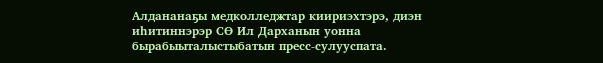Алдананаҕы медколледжтар киириэхтэрэ, диэн иһитиннэрэр СӨ Ил Дарханын уонна бырабыыталыстыбатын пресс-сулууспата.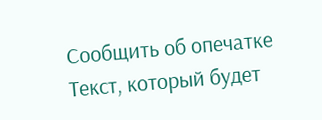Сообщить об опечатке
Текст, который будет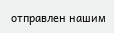отправлен нашим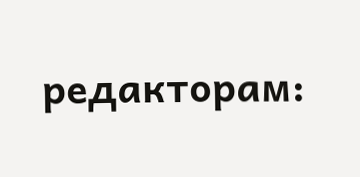редакторам: